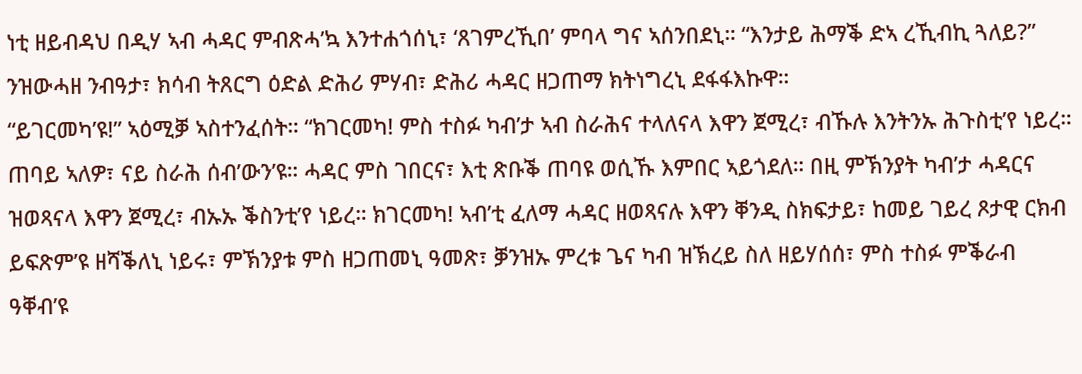ነቲ ዘይብዳህ በዲሃ ኣብ ሓዳር ምብጽሓ’ኳ እንተሐጎሰኒ፣ ‘ጸገምረኺበ’ ምባላ ግና ኣሰንበደኒ። “እንታይ ሕማቕ ድኣ ረኺብኪ ጓለይ?” ንዝውሓዘ ንብዓታ፣ ክሳብ ትጸርግ ዕድል ድሕሪ ምሃብ፣ ድሕሪ ሓዳር ዘጋጠማ ክትነግረኒ ደፋፋእኩዋ።
“ይገርመካ’ዩ!” ኣዕሚቓ ኣስተንፈሰት። “ክገርመካ! ምስ ተስፉ ካብ’ታ ኣብ ስራሕና ተላለናላ እዋን ጀሚረ፣ ብኹሉ እንትንኡ ሕጉስቲ’የ ነይረ። ጠባይ ኣለዎ፣ ናይ ስራሕ ሰብ’ውን’ዩ። ሓዳር ምስ ገበርና፣ እቲ ጽቡቕ ጠባዩ ወሲኹ እምበር ኣይጎደለ። በዚ ምኽንያት ካብ’ታ ሓዳርና ዝወጻናላ እዋን ጀሚረ፣ ብኡኡ ቕስንቲ’የ ነይረ። ክገርመካ! ኣብ’ቲ ፈለማ ሓዳር ዘወጻናሉ እዋን ቐንዲ ስክፍታይ፣ ከመይ ገይረ ጾታዊ ርክብ ይፍጽም’ዩ ዘሻቕለኒ ነይሩ፣ ምኽንያቱ ምስ ዘጋጠመኒ ዓመጽ፣ ቓንዝኡ ምረቱ ጌና ካብ ዝኽረይ ስለ ዘይሃሰሰ፣ ምስ ተስፉ ምቕራብ ዓቐብ’ዩ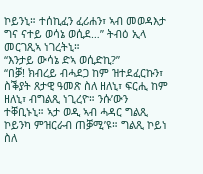ኮይንኒ። ተሰኪፈን ፈሪሐን፣ ኣብ መወዳእታ ግና ናተይ ወሳኔ ወሲደ…” ትብዕ ኢላ መርገጺኣ ነገረትኒ።
“እንታይ ውሳኔ ድኣ ወሲድኪ?”
“በቓ! ክብረይ ብሓደጋ ከም ዝተደፈርኩን፣ ስቕያት ጸታዊ ዓመጽ ስለ ዘለኒ፣ ፍርሒ ከም ዘለኒ፣ ብግልጺ ነጊረዮ። ንሱ’ውን ተቐቢኑኒ። ኣታ ወዲ ኣብ ሓዳር ግልጺ ኮይንካ ምዝርራብ ጠቓሚ’ዩ። ግልጺ ኮይነ ስለ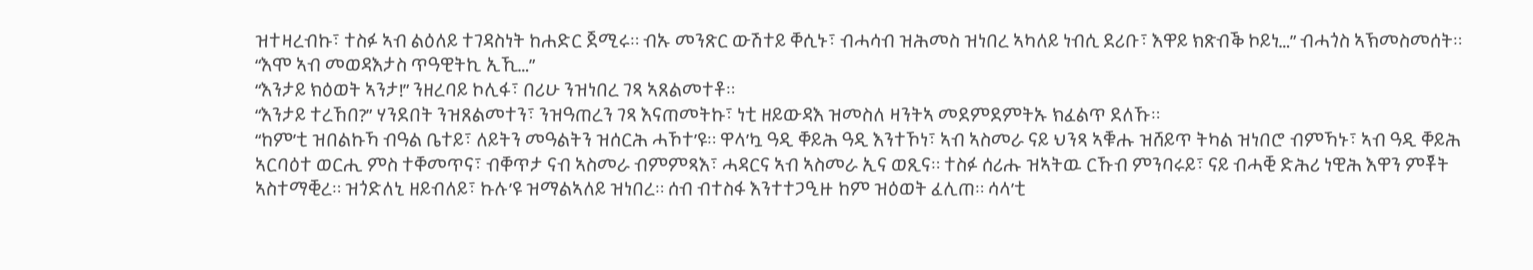ዝተዛረብኩ፣ ተስፉ ኣብ ልዕለይ ተገዳስነት ከሐድር ጀሚሩ። ብኡ መንጽር ውሽተይ ቐሲኑ፣ ብሓሳብ ዝሕመስ ዝነበረ ኣካለይ ነብሲ ደሪቡ፣ እዋይ ክጽብቕ ኮይነ…” ብሓጎስ ኣኽመስመሰት።
“እሞ ኣብ መወዳእታስ ጥዓዊትኪ ኢኺ…”
“እንታይ ክዕወት ኣንታ!” ንዘረባይ ኮሊፋ፣ በሪሁ ንዝነበረ ገጻ ኣጸልመተቶ።
“እንታይ ተረኸበ?” ሃንደበት ንዝጸልመተን፣ ንዝዓጠረን ገጻ እናጠመትኩ፣ ነቲ ዘይውዳእ ዝመስለ ዛንትኣ መደምደምትኡ ክፈልጥ ደለኹ።
“ከም’ቲ ዝበልኩኻ ብዓል ቤተይ፣ ለይትን መዓልትን ዝሰርሕ ሓኾተ’ዩ። ዋላ’ኳ ዓዲ ቐይሕ ዓዲ እንተኾነ፣ ኣብ ኣስመራ ናይ ህንጻ ኣቑሑ ዝሸይጥ ትካል ዝነበሮ ብምኻኑ፣ ኣብ ዓዲ ቐይሕ ኣርባዕተ ወርሒ ምስ ተቐመጥና፣ ብቐጥታ ናብ ኣስመራ ብምምጻእ፣ ሓዳርና ኣብ ኣስመራ ኢና ወጺና። ተስፉ ሰሪሑ ዝኣትዉ ርኹብ ምንባሩይ፣ ናይ ብሓቒ ድሕሪ ነዊሕ እዋን ምቾት ኣስተማቒረ። ዝጎድለኒ ዘይብለይ፣ ኩሉ’ዩ ዝማልኣለይ ዝነበረ። ሰብ ብተስፋ እንተተጋዒዙ ከም ዝዕወት ፈሊጠ። ሳላ’ቲ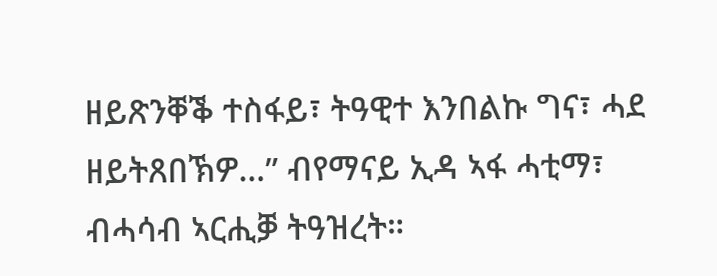ዘይጽንቐቕ ተስፋይ፣ ትዓዊተ እንበልኩ ግና፣ ሓደ ዘይትጸበኽዎ…” ብየማናይ ኢዳ ኣፋ ሓቲማ፣ ብሓሳብ ኣርሒቓ ትዓዝረት።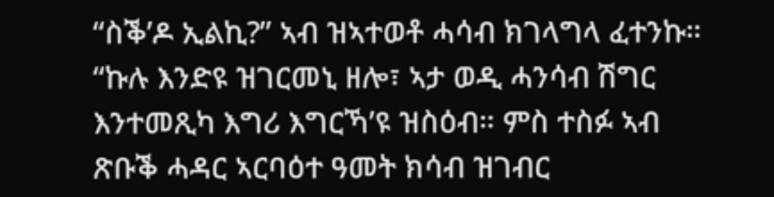“ስቕ’ዶ ኢልኪ?” ኣብ ዝኣተወቶ ሓሳብ ክገላግላ ፈተንኩ።
“ኩሉ እንድዩ ዝገርመኒ ዘሎ፣ ኣታ ወዲ ሓንሳብ ሽግር እንተመጺካ እግሪ እግርኻ’ዩ ዝስዕብ። ምስ ተስፉ ኣብ ጽቡቕ ሓዳር ኣርባዕተ ዓመት ክሳብ ዝገብር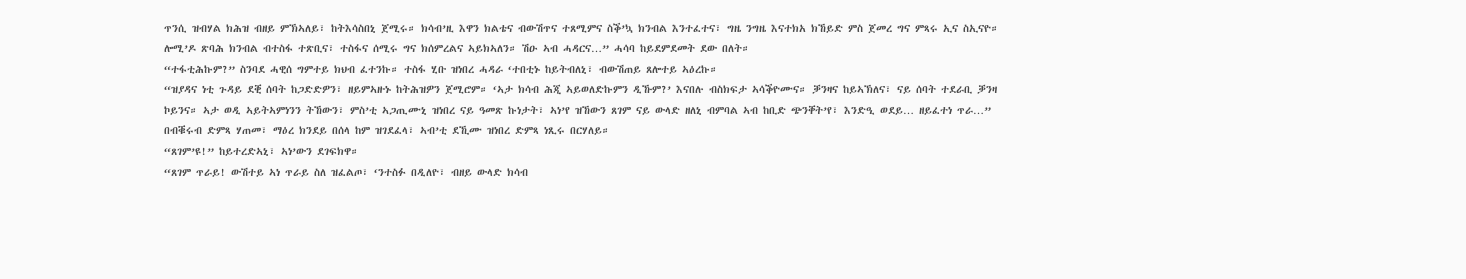ጥንሲ ዝብሃል ክሕዝ ብዘይ ምኽኣለይ፣ ከትእሳስበኒ ጀሚሩ። ክሳብ’ዚ እዋን ክልቴና ብውሽጥና ተጸሚምና ስቕ’ኳ ክንብል እንተፈተና፣ ግዜ ንግዜ እናተክአ ክኸይድ ምስ ጀመረ ግና ምጻሩ ኢና ስኢናዮ። ሎሚ’ዶ ጽባሕ ክንብል ብተስፋ ተጽቢና፣ ተስፋና ሰሚሩ ግና ክሰምረልና ኣይክኣለን። ሽዑ ኣብ ሓዳርና…” ሓሳባ ከይደምደመት ደው በለት።
“ተፋቲሕኩም?” ስንባደ ሓዊሰ ግምተይ ክህብ ፈተንኩ። ተስፋ ሂቡ ዝነበረ ሓዳራ ‘ተበቲኑ ከይትብለኒ፣ ብውሽጠይ ጸሎተይ ኣዕረኩ።
“ዝያዳና ነቲ ጉዳይ ደቒ ሰባት ከጋድድዎን፣ ዘይምኣዙኑ ከትሕዝዎን ጀሚሮም። ‘ኣታ ክሳብ ሕጂ ኣይወለድኩምን ዲኹም?’ እናበሉ ብስክፍታ ኣሳቕዮሙና። ቓንዛና ከይኣኽለና፣ ናይ ሰባት ተደራቢ ቓንዛ ኮይንና። ኣታ ወዲ ኣይትኣምነንን ትኸውን፣ ምስ’ቲ ኣጋጢሙኒ ዝነበረ ናይ ዓመጽ ኩነታት፣ ኣነ’የ ዝኸውን ጸገም ናይ ውላድ ዘለኒ ብምባል ኣብ ከቢድ ጭንቐት’የ፣ እንድዒ ወደይ… ዘይፈተነ ጥራ…” በብቑሩብ ድምጻ ሃጠመ፣ ማዕረ ክንደይ በሰላ ከም ዝገደፈላ፣ ኣብ’ቲ ደኺሙ ዝነበረ ድምጻ ነጺሩ በርሃለይ።
“ጸገም’ዩ!” ከይተረድኣኒ፣ ኣነ’ውን ደገፍክዋ።
“ጸገም ጥራይ! ውሽተይ ኣነ ጥራይ ስለ ዝፈልጦ፣ ‘ንተስፉ በዲለዮ፣ ብዘይ ውላድ ክሳብ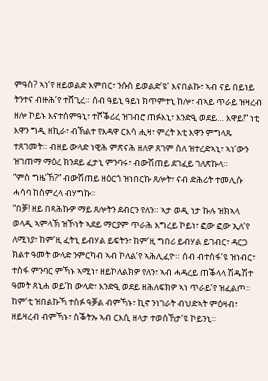ምዓስ? ኣነ’የ ዘይወልድ እምበር፣ ንሱስ ይወልድ’ዩ’ እናበልኩ፣ ኣብ ናይ በይነይ ትንተና ብዙሕ’የ ተሸጊረ። ሰብ ዓይኒ ዓይነ ክጥምተኒ ከሎ፣ ብኣይ ጥራይ ዝዛረብ ዘሎ ኮይኑ እናተሰምዓኒ፣ ተሾቕሪረ ዝገብሮ ጠፉእኒ፣ እንድዒ ወደይ… እዋይ!” ነቲ እዋን ግዲ ዘኪራ፣ ብኽልተ የእዳዋ ርእሳ ሒዛ፣ ምረት እቲ እዋን ምግላጹ ተጸገመት። ብዘይ ውላድ ነዊሕ ምጽናሕ ዘለዎ ጸገም ስለ ዝተረድኣኒ፣ ኣነ’ውን ዝገጠማ ማዕረ ክንደይ ፈታኒ ምንባሩ፣ ብውሽጠይ ደገፈይ ገለጽኩላ።
“ምስ ግዜ’ኸ?” ብውሽጠይ ዘዕርጎ ዝነበርኩ ጸሎት፣ ናብ ድሕሪት ተመሊሱ ሓሳባ ከስምረላ ብሃግኩ።
“በቓ! ዘይ በጻሕኩዎ ማይ ጸሎትን ደብርን የለን። ኣታ ወዲ ነታ ኩሉ ዝክኣላ ወላዲ ኣምላኽ ዝኾነት ኣደይ ማርያም ጥራሕ እግረይ ኮይነ፣ ፎው ፎው ኢለ’የ ለሚነያ፣ ከም’ዚ ፈትኒ ይብሃል ይፍትን፣ ከም’ዚ ግበሪ ይብሃል ይገብር፣ ዳርጋ ክልተ ዓመት ውላድ ንምርካብ ኣብ ኮለል’የ ኣሕሊፈዮ። ሰብ ብተስፋ’ዩ ዝነብር፣ ተስፋ ምንባር ምኻኑ ኣሚነ፣ ዘይኮለልክዎ የለን፣ ኣብ ሓዳረይ ጠቕላላ ሽዱሽተ ዓመት ጸኒሐ ወይ’ከ ውላድ፣ እንድዒ ወደይ ዘሕለፍክዎ ኣነ ጥራይ’የ ዝፈልጦ። ከም’ቲ ዝበልኩኻ ተስፉ ዓቓል ብምኻኑ፣ ኪኖ ንነገራት ብህድኣት ምዕዛብ፣ ዘይዛረብ ብምኻኑ፣ ስቕትኡ ኣብ ርእሲ ዘላታ ተወሰኸታ’ዩ ኮይንኒ።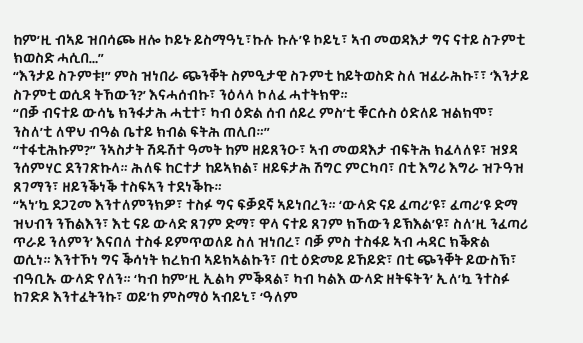ከም’ዚ ብኣይ ዝበሳጮ ዘሎ ኮይኑ ይስማዓኒ፣ኩሉ ኩሉ’ዩ ኮይኒ፣ ኣብ መወዳእታ ግና ናተይ ስጉምቲ ክወስድ ሓሲበ…”
“እንታይ ስጉምቱ!” ምስ ዝነበራ ጭንቐት ስምዒታዊ ስጉምቲ ከይትወስድ ስለ ዝፈራሕኩ፣፣ ‘እንታይ ስጉምቲ ወሲዳ ትኸውን?’ እናሓሰብኩ፣ ንዕላላ ኮለፈ ሓተትክዋ።
“በቓ ብናተይ ውሳኔ ክንፋታሕ ሓቲተ፣ ካብ ዕድል ሰብ ሰይረ ምስ’ቲ ቑርሱስ ዕድለይ ዝልክሞ፣ ንስለ’ቲ ለዋህ ብዓል ቤተይ ክብል ፍትሕ ጠሊበ።”
“ተፋቲሕኩም?” ንኣስታት ሽዱሽተ ዓመት ከም ዘይጸንዑ፣ ኣብ መወዳእታ ብፍትሕ ክፈላለዩ፣ ዝያዳ ንሰምሃር ደንገጽኩላ። ሕለፍ ከርተታ ከይኣክል፣ ዘይፍታሕ ሽግር ምርካባ፣ በቲ እግሪ እግራ ዝጉዓዝ ጸገማን፣ ዘይንቕነቕ ተስፍኣን ተደነቕኩ።
“ኣነ’ኳ ደጋጊመ እንተለምንክዎ፣ ተስፉ ግና ፍቓደኛ ኣይነበረን። ‘ውላድ ናይ ፈጣሪ’ዩ፣ ፈጣሪ’ዩ ድማ ዝህብን ንኸልእን፣ እቲ ናይ ውላድ ጸገም ድማ፣ ዋላ ናተይ ጸገም ክኸውን ይኽእል’ዩ፣ ስለ’ዚ ንፈጣሪ ጥራይ ንለምን’ እናበለ ተስፋ ይምጥወለይ ስለ ዝነበረ፣ ባቓ ምስ ተስፋይ ኣብ ሓዳር ክቕጽል ወሲነ። እንተኾነ ግና ቕሳነት ክረክብ ኣይክኣልኩን፣ በቲ ዕድመይ ይኸይድ፣ በቲ ጭንቐት ይውስኽ፣ ብዓቢኡ ውላድ የለን። ‘ካብ ከም’ዚ ኢልካ ምቕጻል፣ ካብ ካልእ ውላድ ዘትፍትን’ ኢለ’ኳ ንተስፉ ከገድዶ እንተፈትንኩ፣ ወይ’ከ ምስማዕ ኣብይኒ፣ ‘ዓለም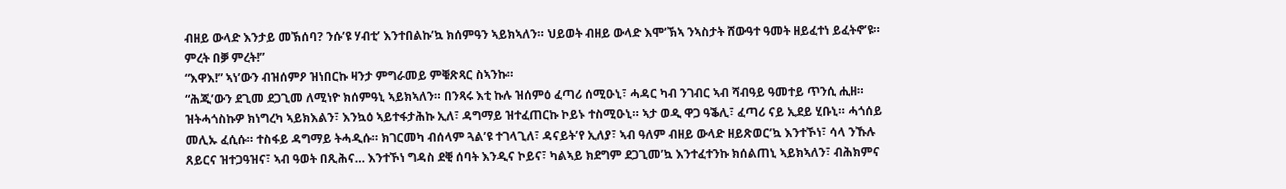ብዘይ ውላድ እንታይ መኽሰባ? ንሱ’ዩ ሃብቲ’ እንተበልኩ’ኳ ክሰምዓን ኣይክኣለን። ህይወት ብዘይ ውላድ እሞ’ኽኣ ንኣስታት ሸውዓተ ዓመት ዘይፈተነ ይፈትኖ’ዩ። ምረት በቓ ምረት!”
“እዋእ!” ኣነ’ውን ብዝሰምዖ ዝነበርኩ ዛንታ ምግራመይ ምቑጽጻር ስኣንኩ።
“ሕጂ’ውን ደጊመ ደጋጊመ ለሚነዮ ክሰምዓኒ ኣይክኣለን። በንጻሩ እቲ ኩሉ ዝሰምዕ ፈጣሪ ሰሚዑኒ፣ ሓዳር ካብ ንገብር ኣብ ሻብዓይ ዓመተይ ጥንሲ ሒዘ። ዝትሓጎስኩዎ ክነግረካ ኣይክእልን፣ እንኳዕ ኣይተፋታሕኩ ኢለ፣ ዳግማይ ዝተፈጠርኩ ኮይኑ ተስሚዑኒ። ኣታ ወዲ ዋጋ ዓቕሊ፣ ፈጣሪ ናይ ኢደይ ሂቡኒ። ሓጎሰይ መሊኡ ፈሲሱ። ተስፋይ ዳግማይ ትሓዲሱ። ክገርመካ ብሰላም ጓል’ዩ ተገላጊለ፣ ዳናይት’የ ኢለያ፣ ኣብ ዓለም ብዘይ ውላድ ዘይጽወር’ኳ እንተኾነ፣ ሳላ ንኹሉ ጸይርና ዝተጋዓዝና፣ ኣብ ዓወት በጺሕና… እንተኾነ ግዳስ ደቒ ሰባት እንዲና ኮይና፣ ካልኣይ ክደግም ደጋጊመ’ኳ እንተፈተንኩ ክሰልጠኒ ኣይክኣለን፣ ብሕክምና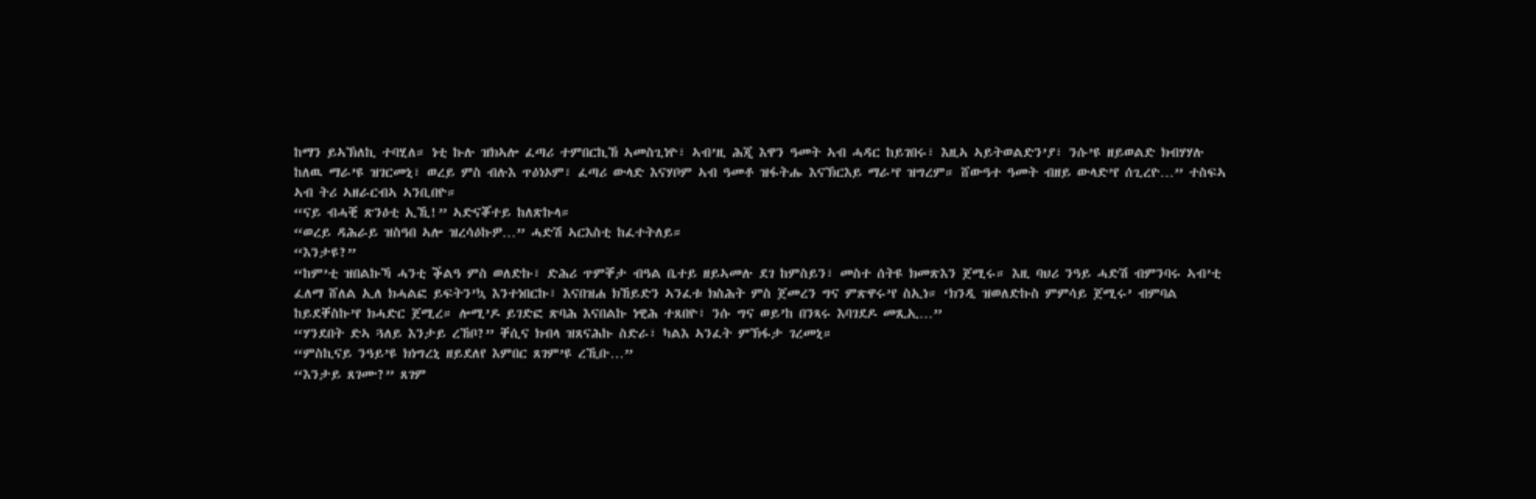ከማን ይኣኽለኪ ተባሂለ። ነቲ ኩሉ ዝክኣሎ ፈጣሪ ተምበርኪኸ ኣመስጊነዮ፣ ኣብ’ዚ ሕጂ እዋን ዓመት ኣብ ሓዳር ከይገበሩ፣ እዚኣ ኣይትወልድን’ያ፣ ንሱ’ዩ ዘይወልድ ክብሃሃሉ ከለዉ ማራ’ዩ ዝገርመኒ፣ ወረይ ምስ ብሉእ ጥዕነኦም፣ ፈጣሪ ውላድ እናሃቦም ኣብ ዓመቶ ዝፋትሑ እናኽርእይ ማራ’የ ዝግረም። ሸውዓተ ዓመት ብዘይ ውላድ’የ ሰጊረዮ…” ተስፍኣ ኣብ ትሪ ኣዘራርብኣ ኣንቢበዮ።
“ናይ ብሓቒ ጽንዕቲ ኢኺ!” ኣድናቖተይ ከለጽኩላ።
“ወረይ ዳሕራይ ዝስዓበ ኣሎ ዝረሳዕኩዎ…” ሓድሽ ኣርእስቲ ከፈተትለይ።
“እንታዩ?”
“ከም’ቲ ዝበልኩኻ ሓንቲ ቕልዓ ምስ ወለድኩ፣ ድሕሪ ጥምቐታ ብዓል ቤተይ ዘይኣመሉ ደገ ከምስይን፣ መስተ ሰትዩ ክመጽእን ጀሚሩ። እዚ ባህሪ ንዓይ ሓድሽ ብምንባሩ ኣብ’ቲ ፈለማ ሸለል ኢለ ክሓልፎ ይፍትን’ኳ እንተነበርኩ፣ እናበዝሐ ክኸይድን ኣንፈቱ ክስሕት ምስ ጀመረን ግና ምጽዋሩ’የ ስኢነ። ‘ክንዲ ዝወለድኩስ ምምሳይ ጀሚሩ’ ብምባል ከይደቐስኩ’የ ክሓድር ጀሚረ። ሎሚ’ዶ ይገድፎ ጽባሕ እናበልኩ ነዊሕ ተጸበዮ፣ ንሱ ግና ወይ’ከ በንጻሩ እባገደዶ መጺኢ…”
“ሃንደበት ድኣ ጓለይ እንታይ ረኸቦ?” ቐሲና ክብላ ዝጸናሕኩ ስድራ፣ ካልእ ኣንፈት ምኽፋታ ገረመኒ።
“ምስኪናይ ንዓይ’ዩ ክነግረኒ ዘይደለየ እምበር ጸገም’ዩ ረኺቡ…”
“እንታይ ጸገሙ?” ጸገም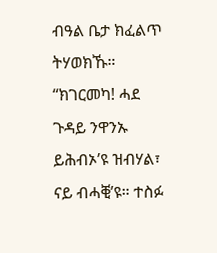ብዓል ቤታ ክፈልጥ ትሃወክኹ።
“ክገርመካ! ሓደ ጉዳይ ንዋንኡ ይሕብኦ’ዩ ዝብሃል፣ ናይ ብሓቒ’ዩ። ተስፉ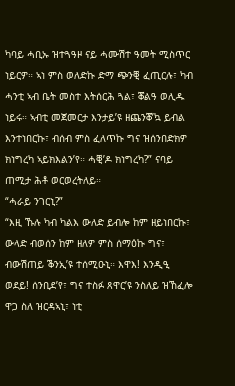ካባይ ሓቢኡ ዝተጓዓዞ ናይ ሓሙሽተ ዓመት ሚስጥር ነይርዎ። ኣነ ምስ ወለድኩ ድማ ጭንቒ ፈጢርሉ፣ ካብ ሓንቲ ኣብ ቤት መስተ እትሰርሕ ጓል፣ ቖልዓ ወሊዱ ነይሩ። ኣብቲ መጀመርታ እንታይ’ዩ ዘጨንቖ’ኳ ይብል እንተነበርኩ፣ ብሰብ ምስ ፈለጥኩ ግና ዝሰንበድክዎ ክነግረካ ኣይክእልን’የ። ሓቒ’ዶ ክነግረካ?” ናባይ ጠሚታ ሕቶ ወርወረትለይ።
“ሓራይ ንገርኒ?”
“እዚ ኹሉ ካብ ካልእ ውለድ ይብሎ ከም ዘይነበርኩ፣ ውላድ ብወሰን ከም ዘለዎ ምስ ሰማዕኩ ግና፣ ብውሽጠይ ቕንኢ’ዩ ተሰሚዑኒ። እዋእ! እንዲዒ ወደይ! ሰንቢደ’የ፣ ግና ተስፉ ጸዋር’ዩ ንስለይ ዝኸፈሎ ዋጋ ስለ ዝርዳኣኒ፣ ነቲ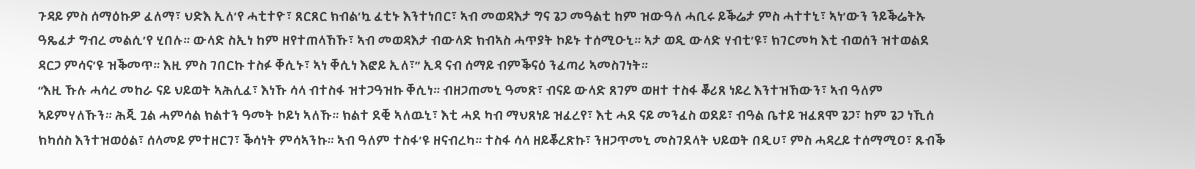ጉዳይ ምስ ሰማዕኩዎ ፈለማ፣ ህድእ ኢለ’የ ሓቲተዮ፣ ጸርጸር ክብል’ኳ ፈቲኑ እንተነበር፣ ኣብ መወዳእታ ግና ጌጋ መዓልቲ ከም ዝውዓለ ሓቢሩ ይቕሬታ ምስ ሓተተኒ፣ ኣነ’ውን ንይቕሬትኡ ዓጼፈታ ግብረ መልሲ’የ ሂበሉ። ውላድ ስኢነ ከም ዘየተጠላኸኹ፣ ኣብ መወዳእታ ብውላድ ክብኣስ ሓጥያት ኮይኑ ተሰሚዑኒ። ኣታ ወዲ ውላድ ሃብቲ’ዩ፣ ክገርመካ እቲ ብወሰን ዝተወልደ ዳርጋ ምሳና’ዩ ዝቕመጥ። እዚ ምስ ገበርኩ ተስፉ ቐሲኑ፣ ኣነ ቐሲነ እፎይ ኢለ፣” ኢዳ ናብ ሰማይ ብምቕናዕ ንፈጣሪ ኣመስገነት።
“እዚ ኹሉ ሓሳረ መከራ ናይ ህይወት ኣሕሊፈ፣ እነኹ ሳላ ብተስፋ ዝተጋዓዝኩ ቐሲነ። ብዘጋጠመኒ ዓመጽ፣ ብናይ ውላድ ጸገም ወዘተ ተስፋ ቖሪጸ ነይረ እንተዝኸውን፣ ኣብ ዓለም ኣይምሃለኹን። ሕጂ ጓል ሓምሳል ክልተን ዓመት ኮይነ ኣለኹ። ክልተ ደቒ ኣለዉኒ፣ እቲ ሓደ ካብ ማህጸነይ ዝፈረየ፣ እቲ ሓደ ናይ መንፈስ ወደይ፣ ብዓል ቤተይ ዝፈጸሞ ጌጋ፣ ከም ጌጋ ነኺሰ ክካሰስ እንተዝወዕል፣ ሰላመይ ምተዘርገ፣ ቕሳነት ምሳኣንኩ። ኣብ ዓለም ተስፋ’ዩ ዘናብረካ። ተስፋ ሳላ ዘይቖረጽኩ፣ ንዘጋጥመኒ መስገደላት ህይወት በዲሀ፣ ምስ ሓዳረይ ተሰማሚዐ፣ ጹብቕ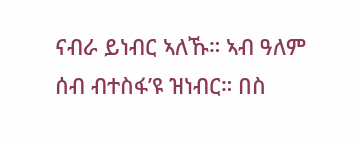ናብራ ይነብር ኣለኹ። ኣብ ዓለም ሰብ ብተስፋ’ዩ ዝነብር። በስ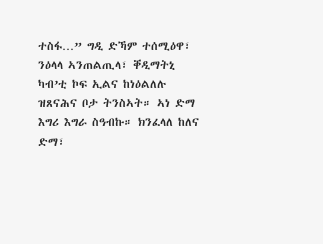ተስፋ…” ግዲ ድኻም ተሰሚዕዋ፣ ንዕላላ ኣንጠልጢላ፣ ቐዲማትኒ ካብ’ቲ ኮፍ ኢልና ከነዕልለሉ ዝጸናሕና ቦታ ትንስኣት። ኣነ ድማ እግሪ እግራ ስዓብኩ። ክንፈላለ ከለና ድማ፣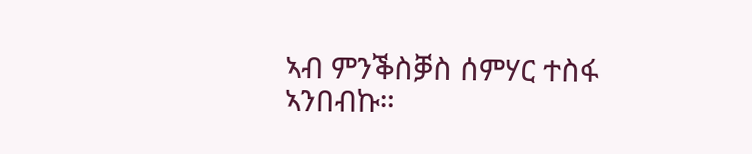ኣብ ምንቕስቓስ ሰምሃር ተስፋ ኣንበብኩ።